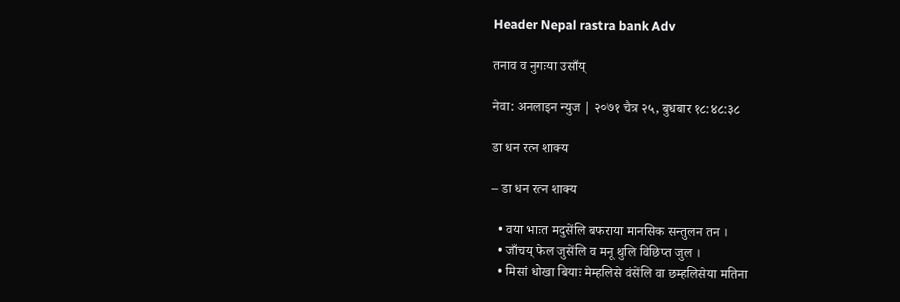Header Nepal rastra bank Adv

तनाव व नुगःया उसाँय्

नेवा: अनलाइन न्युज | २०७१ चैत्र २५, बुधबार १८:४८:३८

डा धन रत्न शाक्य

– डा धन रत्न शाक्य

  • वया भाःत मदुसेंलि बफराया मानसिक सन्तुलन तन ।
  • जाँचय् फेल जुसेंलि व मनू थुलि विछिप्त जुल ।
  • मिसां धोखा बियाः मेम्हलिसे वंसेंलि वा छम्हलिसेया मतिना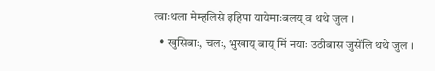त्वाःथला मेम्हलिसे इहिपा यायेमाःबलय् व थथे जुल ।
  • खुसिबाः, चलः, भुखाय् बाय् मिं नयाः उठीबास जुसेंलि थथे जुल ।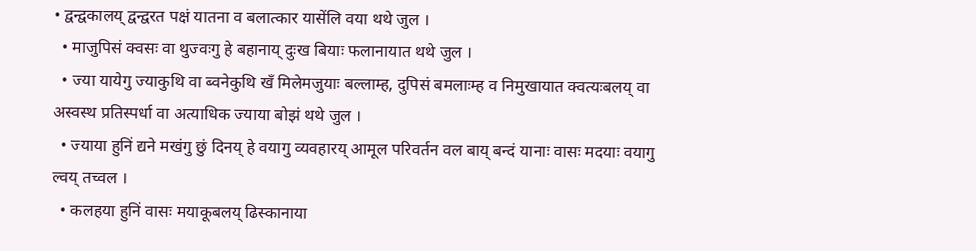• द्वन्द्वकालय् द्वन्द्वरत पक्षं यातना व बलात्कार यासेंलि वया थथे जुल ।
  • माजुपिस‌ं क्वसः वा थुज्वःगु हे बहानाय् दुःख बियाः फलानायात थथे जुल ।
  • ज्या यायेगु ज्याकुथि वा ब्वनेकुथि खँ मिलेमजुयाः बल्लाम्ह, दुपिसं बमलाःम्ह व निमुखायात क्वत्यःबलय् वा अस्वस्थ प्रतिस्पर्धा वा अत्याधिक ज्याया बोझं थथे जुल ।
  • ज्याया हुनिं द्यने मखंगु छुं दिनय् हे वयागु व्यवहारय् आमूल परिवर्तन वल बाय् बन्दं यानाः वासः मदयाः वयागु ल्वय् तच्वल ।
  • कलहया हुनिं वासः मयाकूबलय् ढिस्कानाया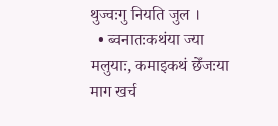थुज्वःगु नियति जुल ।
  • ब्वनातःकथंया ज्या मलुयाः, कमाइकथं छेँजःया माग खर्च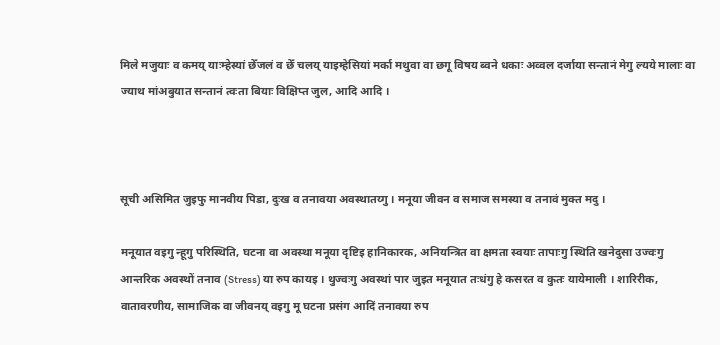मिले मजुयाः व कमय् याःम्हेस्यां छेँजलं व छेँ चलय् याइम्हेसियां मर्का मथुवा वा छगू विषय ब्वने धकाः अव्वल दर्जाया सन्तानं मेगु ल्यये मालाः वा ज्याथ मांअबुयात सन्तानं त्वःता बियाः विक्षिप्त जुल, आदि आदि ।



सूची असिमित जुइफु मानवीय पिडा, दुःख व तनावया अवस्थातय्गु । मनूया जीवन व समाज समस्या व तनावं मुक्त मदु ।

मनूयात वइगु न्हूगु परिस्थिति, घटना वा अवस्था मनूया दृष्टिइ हानिकारक, अनियन्त्रित वा क्षमता स्वयाः तापाःगु स्थिति खनेदुसा उज्वःगु आन्तरिक अवस्थों तनाव (Stress) या रुप कायइ । थुज्वःगु अवस्थां पार जुइत मनूयात तःधंगु हे कसरत व कुतः यायेमाली । शारिरीक, वातावरणीय, सामाजिक वा जीवनय् वइगु मू घटना प्रसंग आदिं तनावया रुप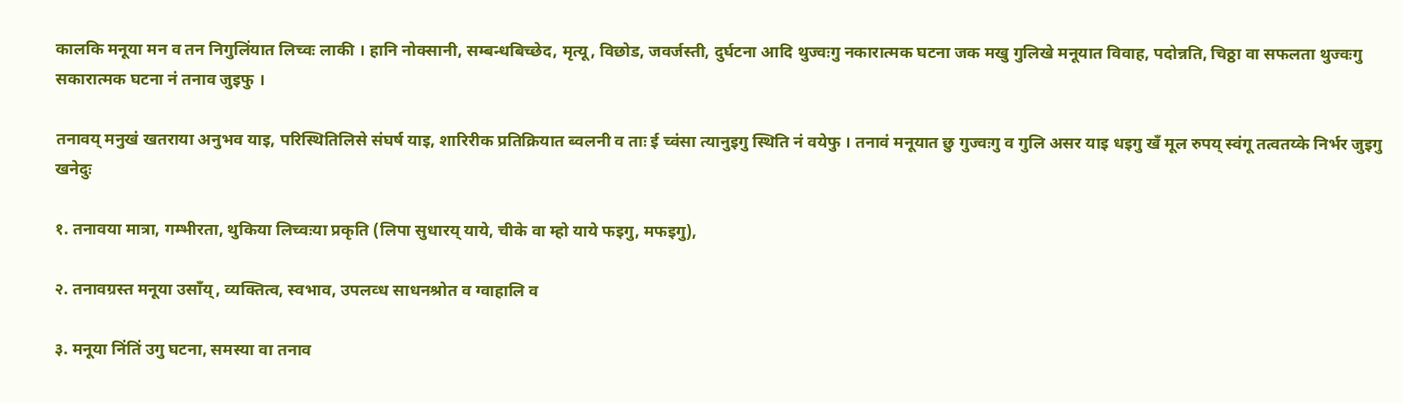कालकि मनूया मन व तन निगुलिंयात लिच्वः लाकी । हानि नोक्सानी, सम्बन्धबिच्छेद, मृत्यू, विछोड, जवर्जस्ती, दुर्घटना आदि थुज्वःगु नकारात्मक घटना जक मखु गुलिखे मनूयात विवाह, पदोन्नति, चिठ्ठा वा सफलता थुज्वःगु सकारात्मक घटना नं तनाव जुइफु ।

तनावय् मनुखं खतराया अनुभव याइ, परिस्थितिलिसे संघर्ष याइ, शारिरीक प्रतिक्रियात ब्वलनी व ताः ई च्वंसा त्यानुइगु स्थिति नं वयेफु । तनावं मनूयात छु गुज्वःगु व गुलि असर याइ धइगु खँ मूल रुपय् स्वंगू तत्वतय्के निर्भर जुइगु खनेदुः

१. तनावया मात्रा, गम्भीरता, थुकिया लिच्वःया प्रकृति (लिपा सुधारय् याये, चीके वा म्हो याये फइगु, मफइगु),

२. तनावग्रस्त मनूया उसाँय्, व्यक्तित्व, स्वभाव, उपलव्ध साधनश्रोत व ग्वाहालि व

३. मनूया निंतिं उगु घटना, समस्या वा तनाव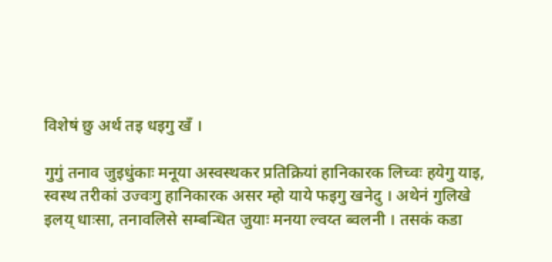विशेषं छु अर्थ तइ धइगु खँ ।

गुगुं तनाव जुइधुंकाः मनूया अस्वस्थकर प्रतिक्रियां हानिकारक लिच्वः हयेगु याइ, स्वस्थ तरीकां उज्वःगु हानिकारक असर म्हो याये फइगु खनेदु । अथेनं गुलिखे इलय् धाःसा, तनावलिसे सम्बन्धित जुयाः मनया ल्वय्त ब्वलनी । तसकं कडा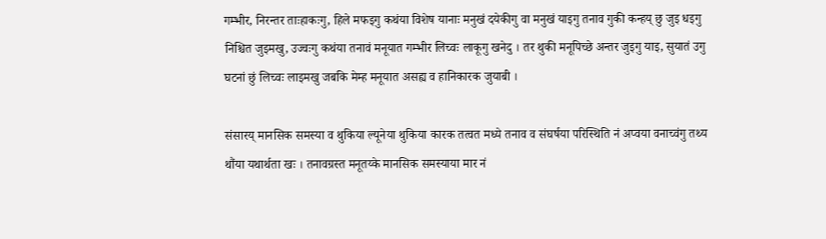गम्भीर, निरन्तर ताःहाकःगु, हिले मफइगु कथंया विशेष यानाः मनुखं दयेकीगु वा मनुखं याइगु तनाव गुकी कन्हय् छु जुइ धइगु निश्चित जुइमखु, उज्वःगु कथंया तनावं मनूयात गम्भीर लिच्वः लाकूगु खनेदु । तर थुकी मनूपिच्छे अन्तर जुइगु याइ, सुयातं उगु घटनां छुं लिच्वः लाइमखु जबकि मेम्ह मनूयात असह्य व हानिकारक जुयाबी ।

संसारय् मानसिक समस्या व थुकिया ल्यूनेया थुकिया कारक तत्वत मध्ये तनाव व संघर्षया परिस्थिति नं अप्वया वनाच्वंगु तथ्य थौंया यथार्थता खः । तनावग्रस्त मनूतय्के मानसिक समस्याया मार नं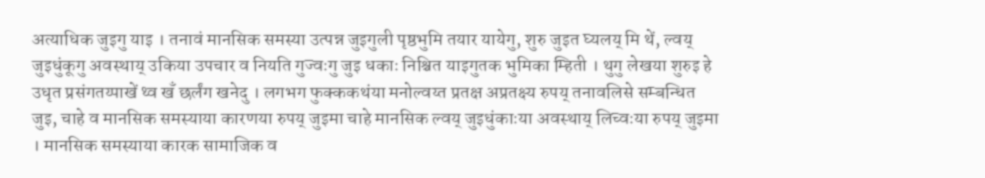अत्याधिक जुइगु याइ । तनावं मानसिक समस्या उत्पन्न जुइगुली पृष्ठभुमि तयार यायेगु, शुरु जुइत घ्यलय् मि थें, ल्वय् जुइधुंकूगु अवस्थाय् उकिया उपचार व नियति गुज्वःगु जुइ धकाः निश्चित याइगुतक भुमिका म्हिती । थुगु लेखया शुरुइ हे उधृत प्रसंगतय्पाखें थ्व खँ छर्लंग खनेदु । लगभग फुक्ककथंया मनोल्वय्त प्रतक्ष अप्रतक्ष्य रुपय् तनावलिसे सम्बन्धित जुइ, चाहे व मानसिक समस्याया कारणया रुपय् जुइमा चाहे मानसिक ल्वय् जुइधुंकाःया अवस्थाय् लिच्वःया रुपय् जुइमा । मानसिक समस्याया कारक सामाजिक व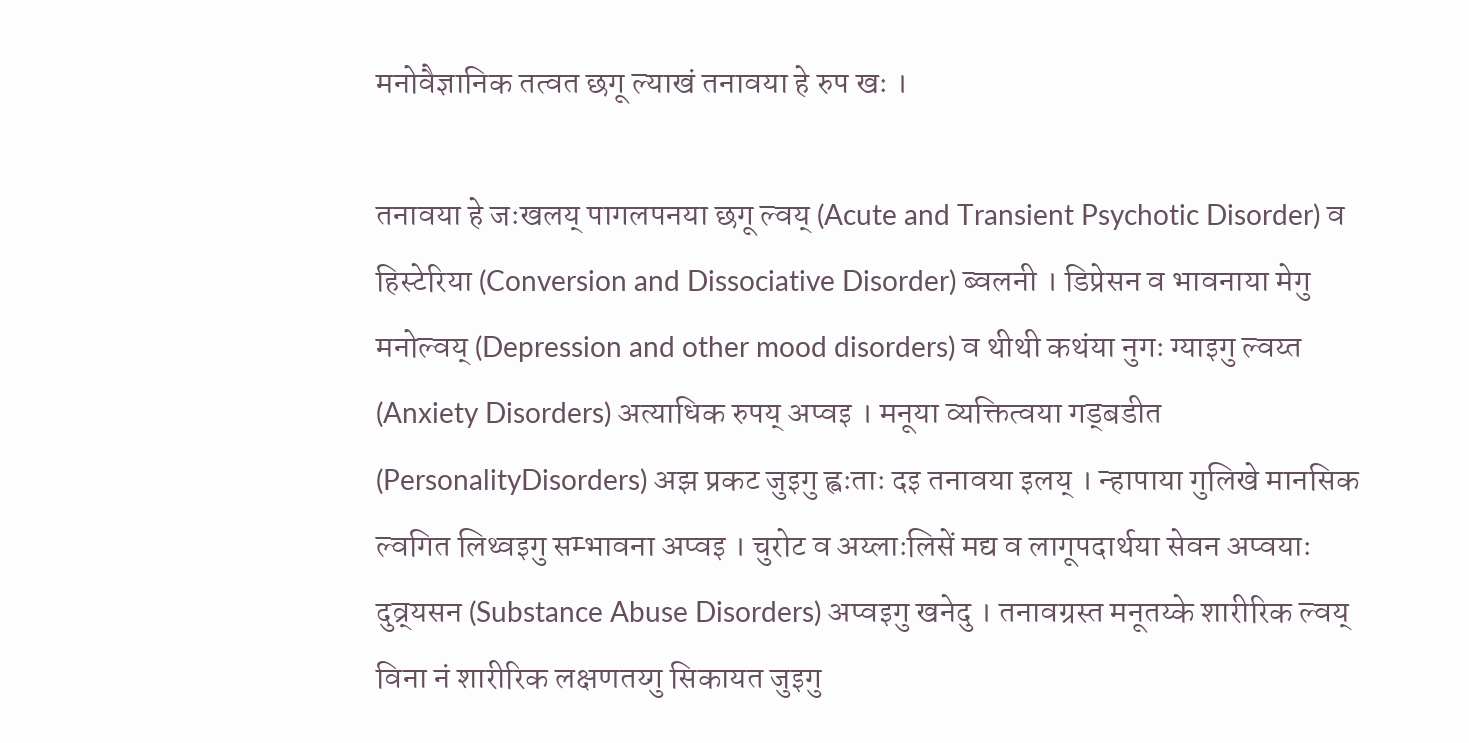मनोवैज्ञानिक तत्वत छगू ल्याखं तनावया हे रुप खः ।

तनावया हे जःखलय् पागलपनया छगू ल्वय् (Acute and Transient Psychotic Disorder) व हिस्टेरिया (Conversion and Dissociative Disorder) ब्वलनी । डिप्रेसन व भावनाया मेगु मनोल्वय् (Depression and other mood disorders) व थीथी कथंया नुगः ग्याइगु ल्वय्त (Anxiety Disorders) अत्याधिक रुपय् अप्वइ । मनूया व्यक्तित्वया गड्बडीत (PersonalityDisorders) अझ प्रकट जुइगु ह्वःताः दइ तनावया इलय् । न्हापाया गुलिखे मानसिक ल्वगित लिथ्वइगु सम्भावना अप्वइ । चुरोट व अय्लाःलिसें मद्य व लागूपदार्थया सेवन अप्वयाः दुव्र्यसन (Substance Abuse Disorders) अप्वइगु खनेदु । तनावग्रस्त मनूतय्के शारीरिक ल्वय् विना नं शारीरिक लक्षणतय्गु सिकायत जुइगु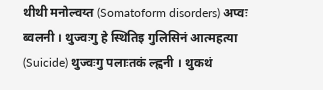थीथी मनोल्वय्त (Somatoform disorders) अप्वः ब्वलनी । थुज्वःगु हे स्थितिइ गुलिसिनं आत्महत्या (Suicide) थुज्वःगु पलाःतकं ल्ह्वनी । थुकथं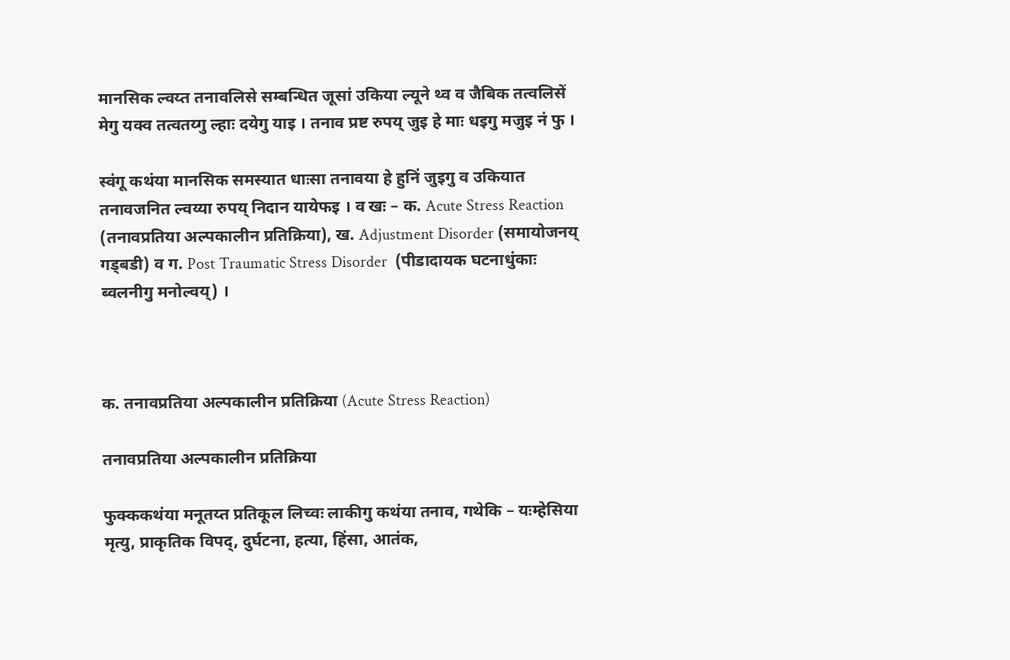मानसिक ल्वय्त तनावलिसे सम्बन्धित जूसां उकिया ल्यूने थ्व व जैबिक तत्वलिसें मेगु यक्व तत्वतय्गु ल्हाः दयेगु याइ । तनाव प्रष्ट रुपय् जुइ हे माः धइगु मजुइ नं फु ।

स्वंगू कथंया मानसिक समस्यात धाःसा तनावया हे हुनिं जुइगु व उकियात तनावजनित ल्वय्या रुपय् निदान यायेफइ । व खः – क. Acute Stress Reaction  (तनावप्रतिया अल्पकालीन प्रतिक्रिया), ख. Adjustment Disorder (समायोजनय् गड्बडी) व ग. Post Traumatic Stress Disorder  (पीडादायक घटनाधुंकाः ब्वलनीगु मनोल्वय्) ।



क. तनावप्रतिया अल्पकालीन प्रतिक्रिया (Acute Stress Reaction)

तनावप्रतिया अल्पकालीन प्रतिक्रिया

फुक्ककथंया मनूतय्त प्रतिकूल लिच्वः लाकीगु कथंया तनाव, गथेकि – यःम्हेसिया मृत्यु, प्राकृतिक विपद्, दुर्घटना, हत्या, हिंसा, आतंक,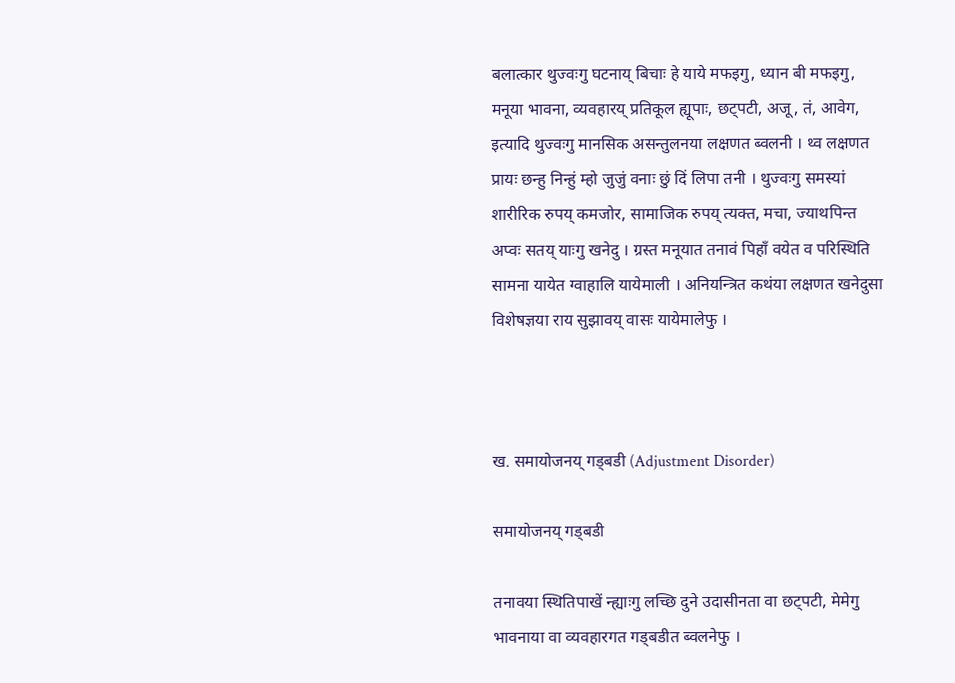बलात्कार थुज्वःगु घटनाय् बिचाः हे याये मफइगु, ध्यान बी मफइगु, मनूया भावना, व्यवहारय् प्रतिकूल ह्यूपाः, छट्पटी, अजू, तं, आवेग, इत्यादि थुज्वःगु मानसिक असन्तुलनया लक्षणत ब्वलनी । थ्व लक्षणत प्रायः छन्हु निन्हुं म्हो जुजुं वनाः छुं दिं लिपा तनी । थुज्वःगु समस्यां शारीरिक रुपय् कमजोर, सामाजिक रुपय् त्यक्त, मचा, ज्याथपिन्त अप्वः सतय् याःगु खनेदु । ग्रस्त मनूयात तनावं पिहाँ वयेत व परिस्थिति सामना यायेत ग्वाहालि यायेमाली । अनियन्त्रित कथंया लक्षणत खनेदुसा विशेषज्ञया राय सुझावय् वासः यायेमालेफु ।



ख. समायोजनय् गड्बडी (Adjustment Disorder)

समायोजनय् गड्बडी

तनावया स्थितिपाखें न्ह्याःगु लच्छि दुने उदासीनता वा छट्पटी, मेमेगु भावनाया वा व्यवहारगत गड्बडीत ब्वलनेफु ।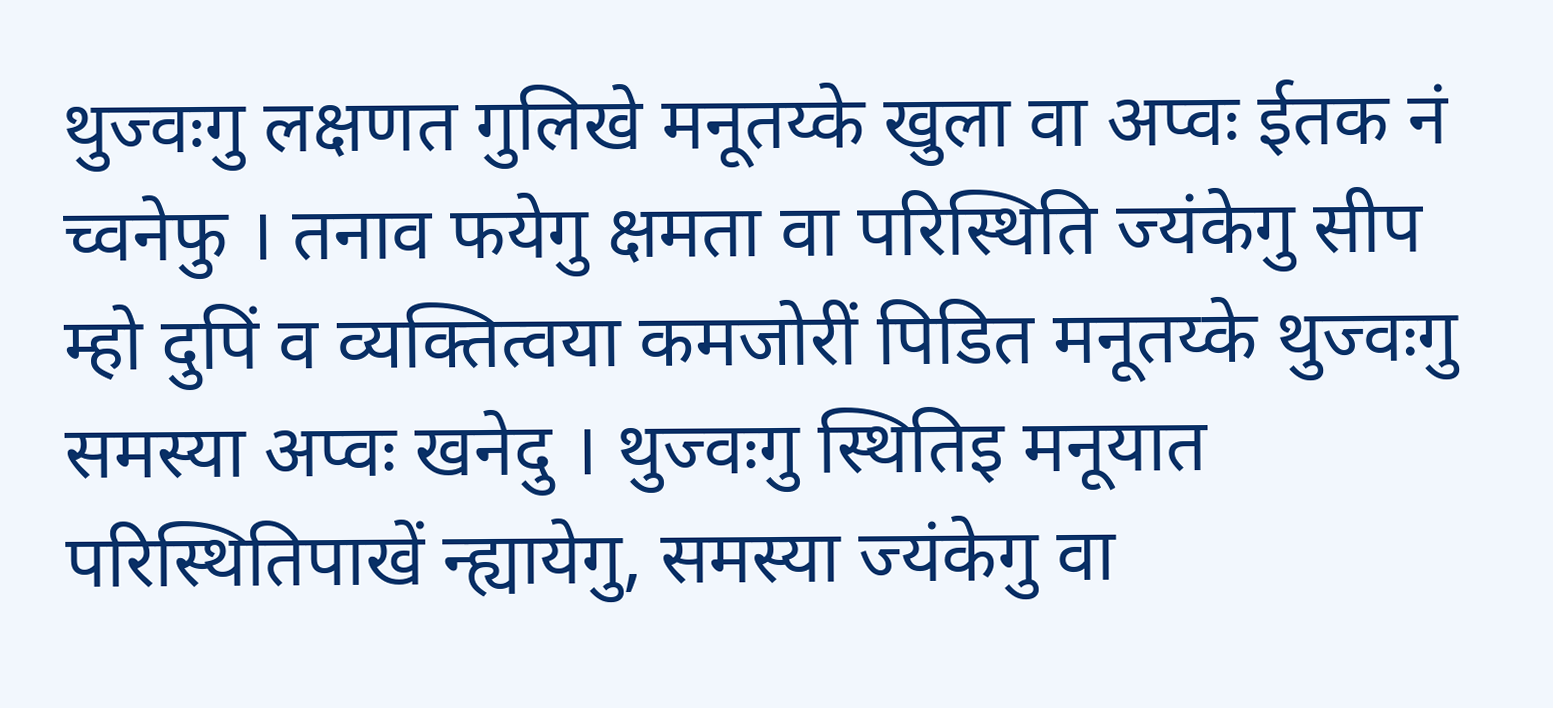थुज्वःगु लक्षणत गुलिखे मनूतय्के खुला वा अप्वः ईतक नं च्वनेफु । तनाव फयेगु क्षमता वा परिस्थिति ज्यंकेगु सीप म्हो दुपिं व व्यक्तित्वया कमजोरीं पिडित मनूतय्के थुज्वःगु समस्या अप्वः खनेदु । थुज्वःगु स्थितिइ मनूयात परिस्थितिपाखें न्ह्यायेगु, समस्या ज्यंकेगु वा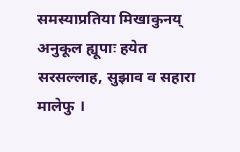समस्याप्रतिया मिखाकुनय् अनुकूल ह्यूपाः हयेत सरसल्लाह, सुझाव व सहारा मालेफु ।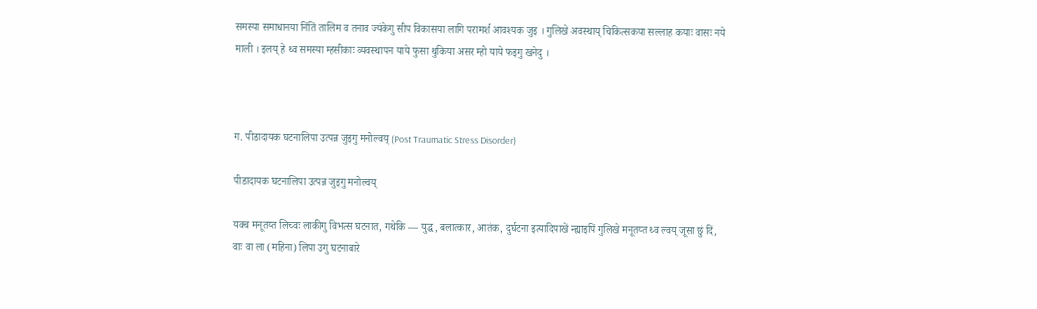समस्या समाधानया निंतिं तालिम व तनाव ज्यंकेगु सीप विकासया लागि परामर्श आवश्यक जुइ । गुलिखे अवस्थाय् चिकित्सकया सल्लाह कयाः वासः नये माली । इलय् हे थ्व समस्या म्हसीकाः व्यवस्थापन याये फुसा थुकिया असर म्हो याये फइगु खनेदु ।



ग. पीडादायक घटनालिपा उत्पन्न जुइगु मनोल्वय् (Post Traumatic Stress Disorder)

पीडादायक घटनालिपा उत्पन्न जुइगु मनोल्वय्

यक्व मनूतय्त लिच्वः लाकीगु विभत्स घटनात, गथेकि — युद्ध, बलात्कार, आतंक, दुर्घटना इत्यादिपाखें न्ह्याइपिं गुलिखे मनूतय्त थ्व ल्वय् जूसा छुं दिं, वाः वा ला (महिना) लिपा उगु घटनाबारे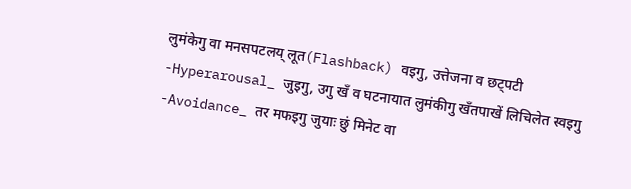लुमंकेगु वा मनसपटलय् लूत(Flashback) वइगु, उत्तेजना व छट्पटी -Hyperarousal_ जुइगु, उगु खँ व घटनायात लुमंकीगु खँतपाखें लिचिलेत स्वइगु -Avoidance_ तर मफइगु जुयाः छुं मिनेट वा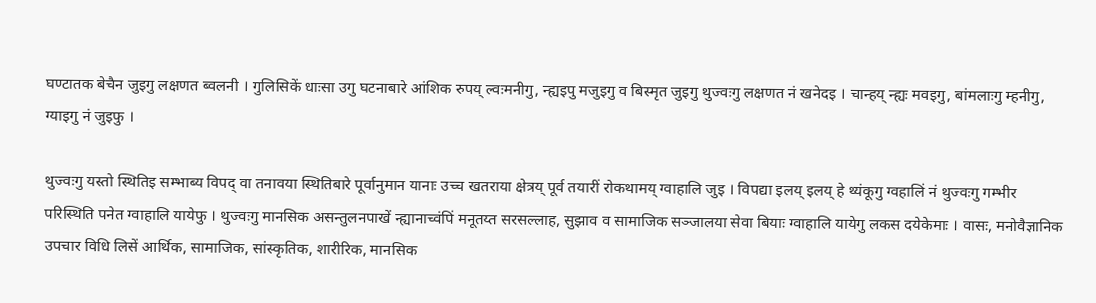घण्टातक बेचैन जुइगु लक्षणत ब्वलनी । गुलिसिकें धाःसा उगु घटनाबारे आंशिक रुपय् ल्वःमनीगु, न्ह्यइपु मजुइगु व बिस्मृत जुइगु थुज्वःगु लक्षणत नं खनेदइ । चान्हय् न्ह्यः मवइगु, बांमलाःगु म्हनीगु, ग्याइगु नं जुइफु ।

थुज्वःगु यस्तो स्थितिइ सम्भाब्य विपद् वा तनावया स्थितिबारे पूर्वानुमान यानाः उच्च खतराया क्षेत्रय् पूर्व तयारीं रोकथामय् ग्वाहालि जुइ । विपद्या इलय् इलय् हे थ्यंकूगु ग्वहालिं नं थुज्वःगु गम्भीर परिस्थिति पनेत ग्वाहालि यायेफु । थुज्वःगु मानसिक असन्तुलनपाखें न्ह्यानाच्वंपिं मनूतय्त सरसल्लाह, सुझाव व सामाजिक सञ्जालया सेवा बियाः ग्वाहालि यायेगु लकस दयेकेमाः । वासः, मनोवैज्ञानिक उपचार विधि लिसें आर्थिक, सामाजिक, सांस्कृतिक, शारीरिक, मानसिक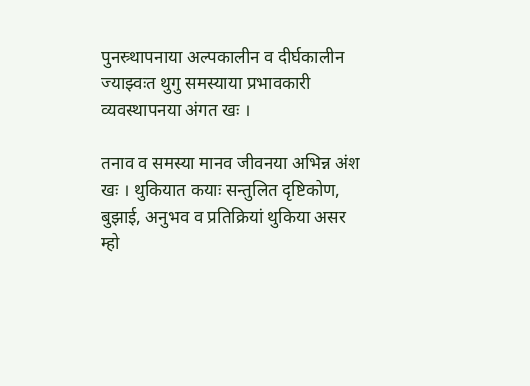पुनस्र्थापनाया अल्पकालीन व दीर्घकालीन ज्याझ्वःत थुगु समस्याया प्रभावकारी व्यवस्थापनया अंगत खः ।

तनाव व समस्या मानव जीवनया अभिन्न अंश खः । थुकियात कयाः सन्तुलित दृष्टिकोण, बुझाई, अनुभव व प्रतिक्रियां थुकिया असर म्हो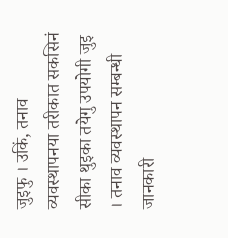जुइफु । उकिं, तनाव व्यवस्थापनया तरीकात सकसिनं सीका थुइका तयेगु उपयोगी जुइ । तनाव व्यवस्थापन सम्बन्धी जानकारी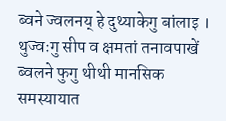ब्वने ज्वलनय् हे दुथ्याकेगु बांलाइ । थुज्वःगु सीप व क्षमतां तनावपाखें ब्वलने फुगु थीथी मानसिक समस्यायात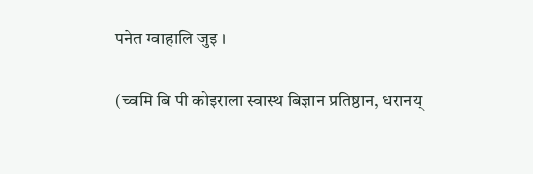पनेत ग्वाहालि जुइ ।

(च्वमि बि पी कोइराला स्वास्थ बिज्ञान प्रतिष्ठान, धरानय्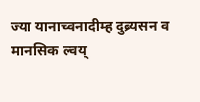ज्या यानाच्वनादीम्ह दुब्र्यसन व मानसिक ल्वय्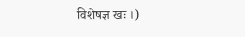विशेषज्ञ खः ।)